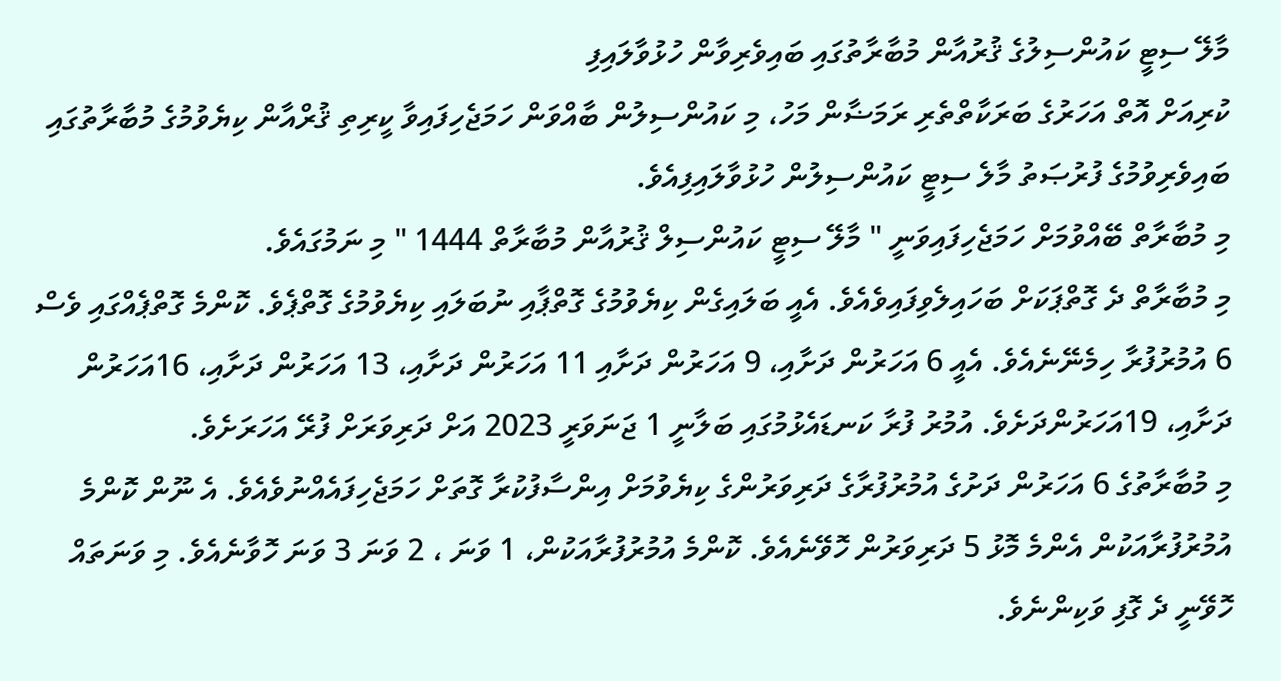މާލޭ ސިޓީ ކައުންސިލުގެ ޤުރުއާން މުބާރާތުގައި ބައިވެރިވާން ހުޅުވާލައިފި
ކުރިއަށް އޮތް އަހަރުގެ ބަރަކާތްތެރި ރަމަޟާން މަހު، މި ކައުންސިލުން ބާއްވަން ހަމަޖެހިފައިވާ ކީރިތި ޤުރްއާން ކިޔެވުމުގެ މުބާރާތުގައި ބައިވެރިވުމުގެ ފުރުޞަތު މާލެ ސިޓީ ކައުންސިލުން ހުޅުވާލައިފިއެވެ.
މި މުބާރާތް ބޭއްވުމަށް ހަމަޖެހިފައިވަނީ " މާލޭ ސިޓީ ކައުންސިލް ޤުރުއާން މުބާރާތް 1444 " މި ނަމުގައެވެ.
މި މުބާރާތް ދެ ގޮތްޕަކަށް ބަހައިލެވިފައިވެއެވެ. އެއީ ބަލައިގެން ކިޔެވުމުގެ ގޮތްޕާއި ނުބަލައި ކިޔެވުމުގެ ގޮތްޕެވެ. ކޮންމެ ގޮތްޕެއްގައި ވެސް 6 އުމުރުފުރާ ހިމެނޭނެއެވެ. އެއީ 6 އަހަރުން ދަށާއި، 9 އަހަރުން ދަށާއި 11 އަހަރުން ދަށާއި، 13 އަހަރުން ދަށާއި، 16އަހަރުން ދަށާއި، 19އަހަރުންދަށެވެ. އުމުރު ފުރާ ކަނޑައެޅުމުގައި ބަލާނީ 1 ޖަނަވަރީ 2023 އަށް ދަރިވަރަށް ފުރޭ އަހަރަށެވެ.
މި މުބާރާތުގެ 6 އަހަރުން ދަށުގެ އުމުރުފުރާގެ ދަރިވަރުންގެ ކިޔެވުމަށް އިންސާފުކުރާ ގޮތަށް ހަމަޖެހިފައެއްނުވެއެވެ. އެ ނޫން ކޮންމެ އުމުރުފުރާއަކުން އެންމެ މޮޅު 5 ދަރިވަރުން ހޮވޭނެއެވެ. ކޮންމެ އުމުރުފުރާއަކުން، 1 ވަނަ ، 2 ވަނަ 3 ވަނަ ހޮވާނެއެވެ. މި ވަނަތައް ހޮވޭނީ ދެ ގޮފި ވަކިންނެވެ.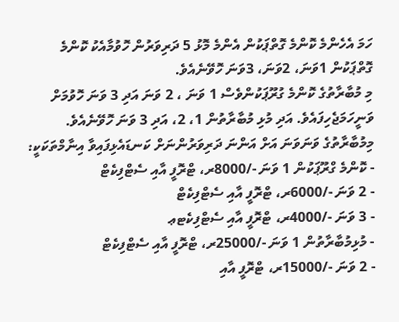ހަމަ އެހެންމެ ކޮންމެ ގޮތްޕަކުން އެންމެ މޮޅު 5 ދަރިވަރުން ހޮވުމާއެކު ކޮންމެ ގޮތްޕަކުން 1ވަނަ، 2ވަނަ، 3ވަނަ ހޮވޭނެއެވެ.
މި މުބާރާތުގެ ކޮންމެ ގުރޫޕަކުންވެސް 1 ވަނަ ، 2 ވަނަ އަދި 3 ވަނަ ހޮވުމަށް ވަނީހަމަޖެހިފައެވެ. އަދި މުޅި މުބާރާތުން 1، 2، އަދި 3 ވަނަ ހޮވޭނެއެވެ.
މިމުބާރާތުގެ ވަނަވަނަ އަށް އަންނަ ދަރިވަރުންނަށް ކަނޑައެޅިފައިވާ އިނާމްތަކަކީ:
- ކޮންމެ ގްރޫޕަކުން 1 ވަނަ -/8000ރ، ޓްރޮފީ އާއި ސެޓްފިކެޓް
- 2 ވަނަ -/6000ރ، ޓްރޮފީ އާއި ސެޓްފިކެޓް
- 3 ވަނަ -/4000ރ، ޓްރޮފީ އާއި ސެޓްފިކެޓޢ
- މުޅިމުބާރާތުން 1 ވަނަ -/25000ރ، ޓްރޮފީ އާއި ސެޓްފިކެޓް
- 2 ވަނަ -/15000ރ، ޓްރޮފީ އާއި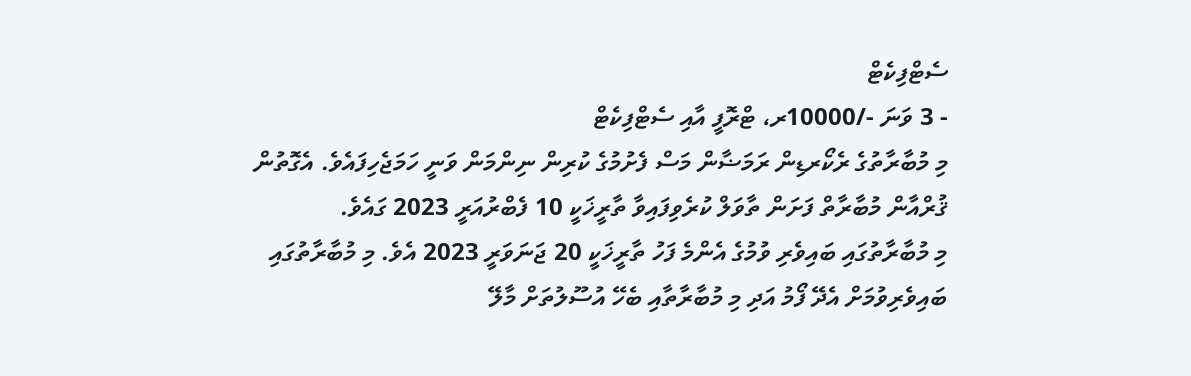ސެޓްފިކެޓް
- 3 ވަނަ -/10000ރ، ޓްރޮފީ އާއި ސެޓްފިކެޓް
މި މުބާރާތުގެ ރެކޯރޑިން ރަމަޟާން މަސް ފެށުމުގެ ކުރިން ނިންމަން ވަނީ ހަމަޖެހިފައެވެ. އެގޮތުން ޤުރްއާން މުބާރާތް ފަށަން ތާވަލް ކުރެވިފައިވާ ތާރީޚަކީ 10 ފެބްރުއަރީ 2023 ގައެވެ.
މި މުބާރާތުގައި ބައިވެރި ވުމުގެ އެންމެ ފަހު ތާރީޚަކީ 20 ޖަނަވަރީ 2023 އެވެ. މި މުބާރާތުގައި ބައިވެރިވުމަށް އެދޭ ފޯމު އަދި މި މުބާރާތާއި ބެހޭ އުސޫލުތަށް މާލޭ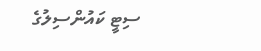ސިޓީ ކައުންސިލުގެ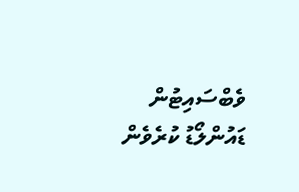ވެބްސައިޓުން ޑައުންލޯޑު ކުރެވެން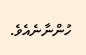ހުންނާނެއެވެ.